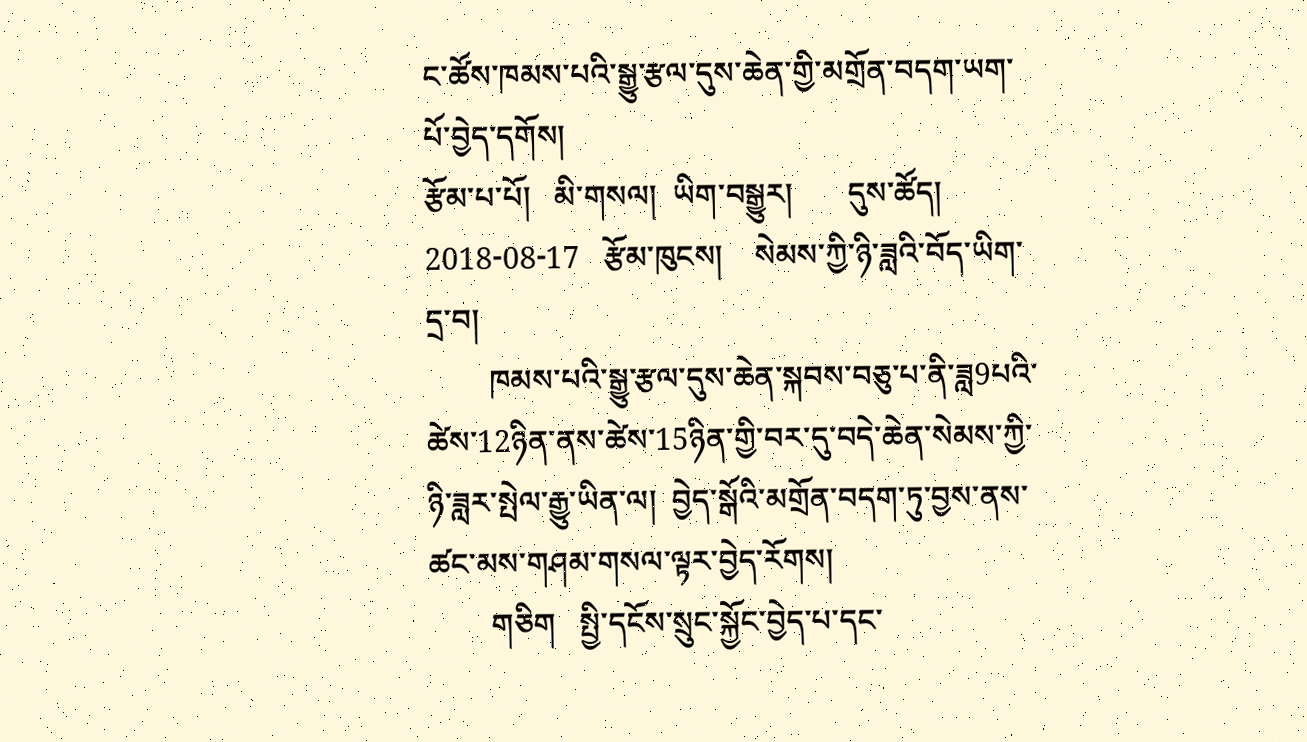ང་ཚོས་ཁམས་པའི་སྒྱུ་རྩལ་དུས་ཆེན་གྱི་མགྲོན་བདག་ཡག་པོ་བྱེད་དགོས།
རྩོམ་པ་པོ།   མི་གསལ།  ཡིག་བསྒྱུར།       དུས་ཚོད།   2018-08-17   རྩོམ་ཁུངས།    སེམས་ཀྱི་ཉི་ཟླའི་བོད་ཡིག་དྲ་བ།
        ཁམས་པའི་སྒྱུ་རྩལ་དུས་ཆེན་སྐབས་བཅུ་པ་ནི་ཟླ9པའི་ཚེས་12ཉིན་ནས་ཚེས་15ཉིན་གྱི་བར་དུ་བདེ་ཆེན་སེམས་ཀྱི་ཉི་ཟླར་སྤེལ་རྒྱུ་ཡིན་ལ།  བྱེད་སྒོའི་མགྲོན་བདག་ཏུ་བྱས་ནས་ཚང་མས་གཤམ་གསལ་ལྟར་བྱེད་རོགས།
        གཅིག   སྤྱི་དངོས་སྲུང་སྐྱོང་བྱེད་པ་དང་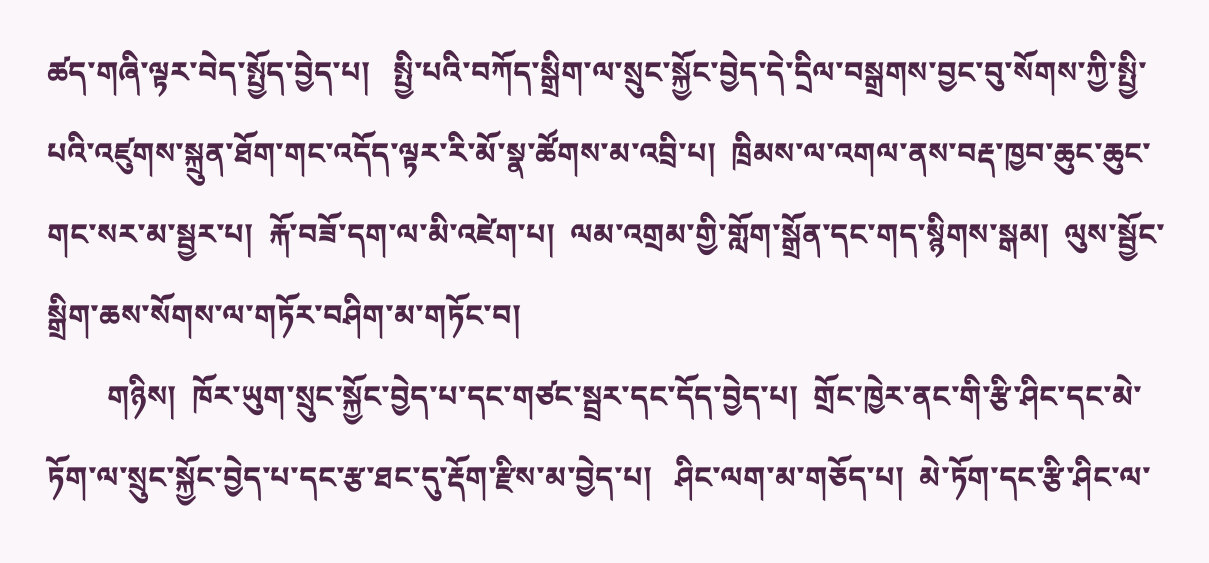ཚད་གཞི་ལྟར་བེད་སྤྱོད་བྱེད་པ།   སྤྱི་པའི་བཀོད་སྒྲིག་ལ་སྲུང་སྐྱོང་བྱེད་དེ་དྲིལ་བསྒྲགས་བྱང་བུ་སོགས་ཀྱི་སྤྱི་པའི་འཛུགས་སྐྲུན་ཐོག་གང་འདོད་ལྟར་རི་མོ་སྣ་ཚོགས་མ་འབྲི་པ།  ཁྲིམས་ལ་འགལ་ནས་བརྡ་ཁྱབ་ཆུང་ཆུང་གང་སར་མ་སྦྱར་པ།  རྐོ་བཟོ་དག་ལ་མི་འཛེག་པ།  ལམ་འགྲམ་གྱི་གློག་སྒྲོན་དང་གད་སྙིགས་སྒམ།  ལུས་སྦྱོང་སྒྲིག་ཆས་སོགས་ལ་གཏོར་བཤིག་མ་གཏོང་བ།
        གཉིས།  ཁོར་ཡུག་སྲུང་སྐྱོང་བྱེད་པ་དང་གཙང་སྦྲར་དང་དོད་བྱེད་པ།  གྲོང་ཁྱེར་ནང་གི་རྩི་ཤིང་དང་མེ་ཏོག་ལ་སྲུང་སྐྱོང་བྱེད་པ་དང་རྩ་ཐང་དུ་རྡོག་རྫིས་མ་བྱེད་པ།   ཤིང་ལག་མ་གཅོད་པ།  མེ་ཏོག་དང་རྩི་ཤིང་ལ་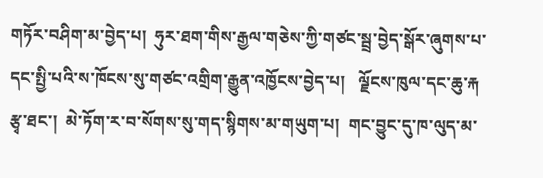གཏོར་བཤིག་མ་བྱེད་པ།  ཧུར་ཐག་གིས་རྒྱལ་གཅེས་ཀྱི་གཙང་སྦྲ་བྱེད་སྒོར་ཞུགས་པ་དང་སྤྱི་པའི་ས་ཁོངས་སུ་གཙང་འགྲིག་རྒྱུན་འཁྱོངས་བྱེད་པ།   ལྗོངས་ཁུལ་དང་ཆུ་རྐ   རྩྭ་ཐང་།  མེ་ཏོག་ར་བ་སོགས་སུ་གད་སྙིགས་མ་གཡུག་པ།  གང་བྱུང་དུ་ཁ་ལུད་མ་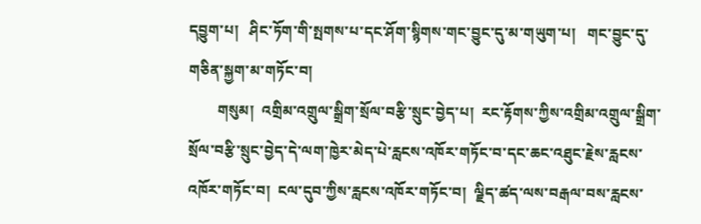དབྱུག་པ།   ཤིང་ཏོག་གི་སྤགས་པ་དང་ཤོག་སྙིགས་གང་བྱུང་དུ་མ་གཡུག་པ།   གང་བྱུང་དུ་གཅིན་སྐྱག་མ་གཏོང་བ།
        གསུམ།  འགྲིམ་འགྲུལ་སྒྲིག་སྲོལ་བརྩི་སྲུང་བྱེད་པ།  རང་རྟོགས་ཀྱིས་འགྲིམ་འགྲུལ་སྒྲིག་སྲོལ་བརྩི་སྲུང་བྱེད་དེ་ལག་ཁྱེར་མེད་པེ་རླངས་འཁོར་གཏོང་བ་དང་ཆང་འཐུང་རྗེས་རླངས་འཁོར་གཏོང་བ།  ངལ་དུབ་ཀྱིས་རླངས་འཁོར་གཏོང་བ།  ལྗིད་ཚད་ལས་བརྒལ་བས་རླངས་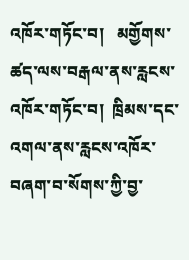འཁོར་གཏོང་བ།   མགྱོགས་ཚད་ལས་བརྒལ་ནས་རླངས་འཁོར་གཏོང་བ།  ཁྲིམས་དང་འགལ་ནས་རླངས་འཁོར་བཞག་བ་སོགས་ཀྱི་བྱ་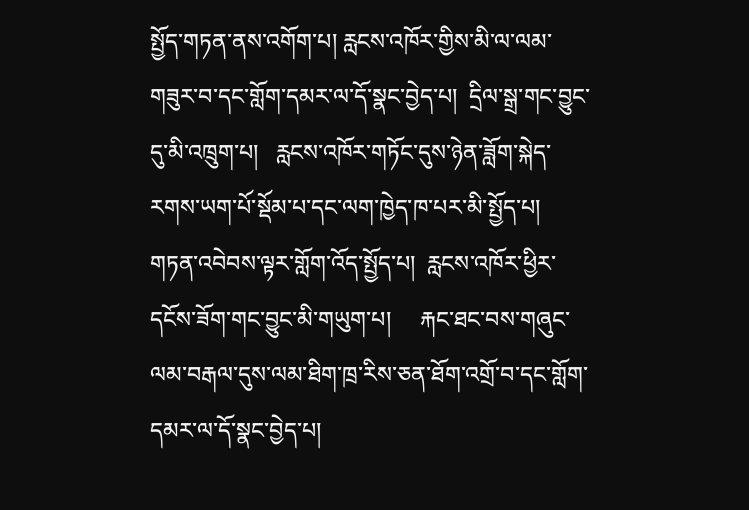སྤྱོད་གཏན་ནས་འགོག་པ། རླངས་འཁོར་གྱིས་མི་ལ་ལམ་གཟུར་བ་དང་གློག་དམར་ལ་དོ་སྣང་བྱེད་པ།  དྲིལ་སྒྲ་གང་བྱུང་དུ་མི་འཁྲུག་པ།   རླངས་འཁོར་གཏོང་དུས་ཉེན་ཟློག་སྐེད་རགས་ཡག་པོ་སྡོམ་པ་དང་ལག་ཁྱེད་ཁ་པར་མི་སྤྱོད་པ།  གཏན་འབེབས་ལྟར་གློག་འོད་སྤྱོད་པ།  རླངས་འཁོར་ཕྱིར་དངོས་ཟོག་གང་བྱུང་མི་གཡུག་པ།     རྐང་ཐང་བས་གཞུང་ལམ་བརྒལ་དུས་ལམ་ཐིག་ཁྲ་རིས་ཅན་ཐོག་འགྲོ་བ་དང་གློག་དམར་ལ་དོ་སྣང་བྱེད་པ།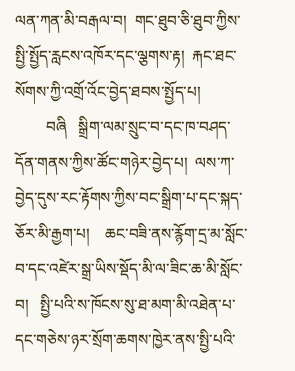ལན་ཀན་མི་བརྒལ་བ།  གང་ཐུབ་ཅི་ཐུབ་ཀྱིས་སྤྱི་སྤྱོད་རླངས་འཁོར་དང་ལྕགས་རྟ།  རྐང་ཐང་སོགས་ཀྱི་འགྲོ་འོང་བྱེད་ཐབས་སྤྱོད་པ།
        བཞི   སྒྲིག་ལམ་སྲུང་བ་དང་ཁ་བཤད་དོན་གནས་ཀྱིས་ཚོང་གཉེར་བྱེད་པ།  ལས་ཀ་བྱེད་དུས་རང་རྟོགས་ཀྱིས་བང་སྒྲིག་པ་དང་སྐད་ཅོར་མི་རྒྱག་པ།    ཆང་བཟི་ནས་རྙོག་དྲ་མ་སློང་བ་དང་འཛེར་སྒྲ་ཡིས་སྡོད་མི་ལ་ཟིང་ཆ་མི་སློང་བ།   སྤྱི་པའི་ས་ཁོངས་སུ་ཐ་མག་མི་འཐེན་པ་དང་གཅེས་ཉར་སྲོག་ཆགས་ཁྱེར་ནས་སྤྱི་པའི་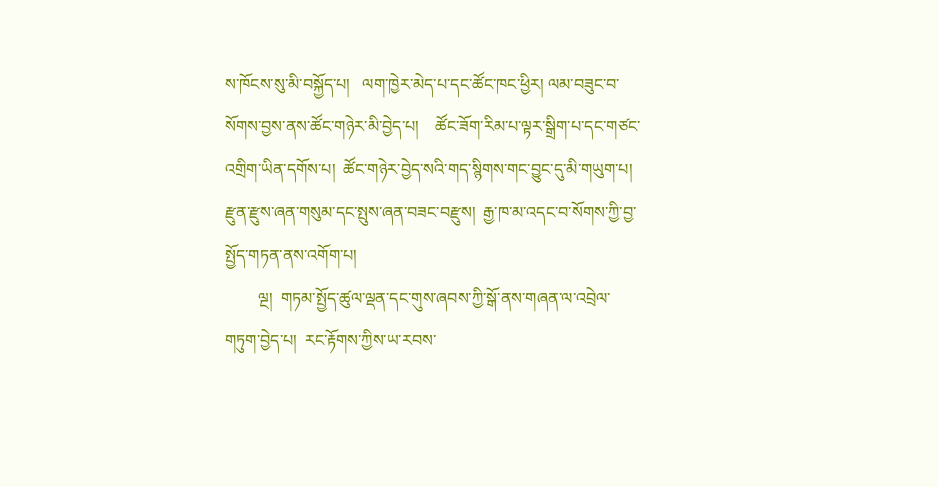ས་ཁོངས་སུ་མི་བསྐྱོད་པ།   ལག་ཁྱེར་མེད་པ་དང་ཚོང་ཁང་ཕྱིར། ལམ་བཟུང་བ་སོགས་བྱས་ནས་ཚོང་གཉེར་མི་བྱེད་པ།    ཚོང་ཟོག་རིམ་པ་ལྟར་སྒྲིག་པ་དང་གཙང་འགྲིག་ཡིན་དགོས་པ།  ཚོང་གཉེར་བྱེད་སའི་གད་སྙིགས་གང་བྱུང་དུ་མི་གཡུག་པ།  རྫུན་རྫུས་ཞན་གསུམ་དང་སྤུས་ཞན་བཟང་བརྫུས།  རྒྱ་ཁ་མ་འདང་བ་སོགས་ཀྱི་བྱ་སྤྱོད་གཏན་ནས་འགོག་པ།
        ལྔ།  གཏམ་སྤྱོད་ཚུལ་ལྡན་དང་གུས་ཞབས་ཀྱི་སྒོ་ནས་གཞན་ལ་འབྲེལ་གཏུག་བྱེད་པ།  རང་རྟོགས་ཀྱིས་ཡ་རབས་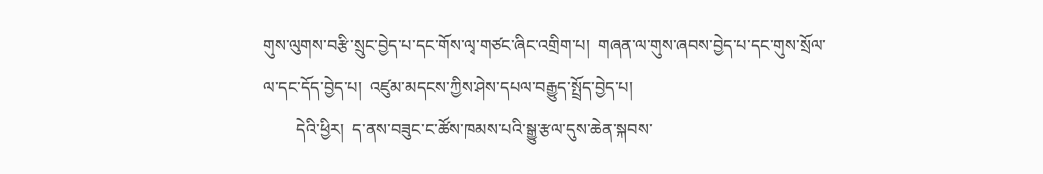གུས་ལུགས་བརྩི་སྲུང་བྱེད་པ་དང་གོས་ལྭ་གཙང་ཞིང་འགྲིག་པ།  གཞན་ལ་གུས་ཞབས་བྱེད་པ་དང་གུས་སྲོལ་ལ་དང་དོད་བྱེད་པ།  འཛུམ་མདངས་ཀྱིས་ཤེས་དཔལ་བརྒྱུད་སྤྲོད་བྱེད་པ།
        དེའི་ཕྱིར།  ད་ནས་བཟུང་ང་ཚོས་ཁམས་པའི་སྒྱུ་རྩལ་དུས་ཆེན་སྐབས་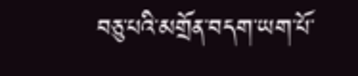བཅུ་པའི་མགྲོན་བདག་ཡག་པོ་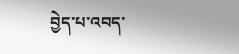བྱེད་པ་འབད་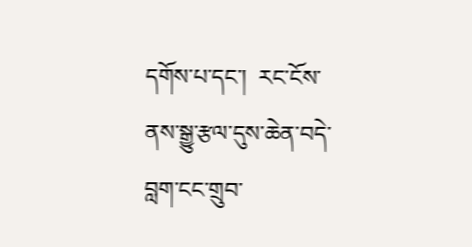དགོས་པ་དང་།  རང་ངོས་ནས་སྒྱུ་རྩལ་དུས་ཆེན་བདེ་བླག་ངང་གྲུབ་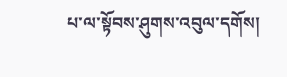པ་ལ་སྟོབས་ཤུགས་འབུལ་དགོས།